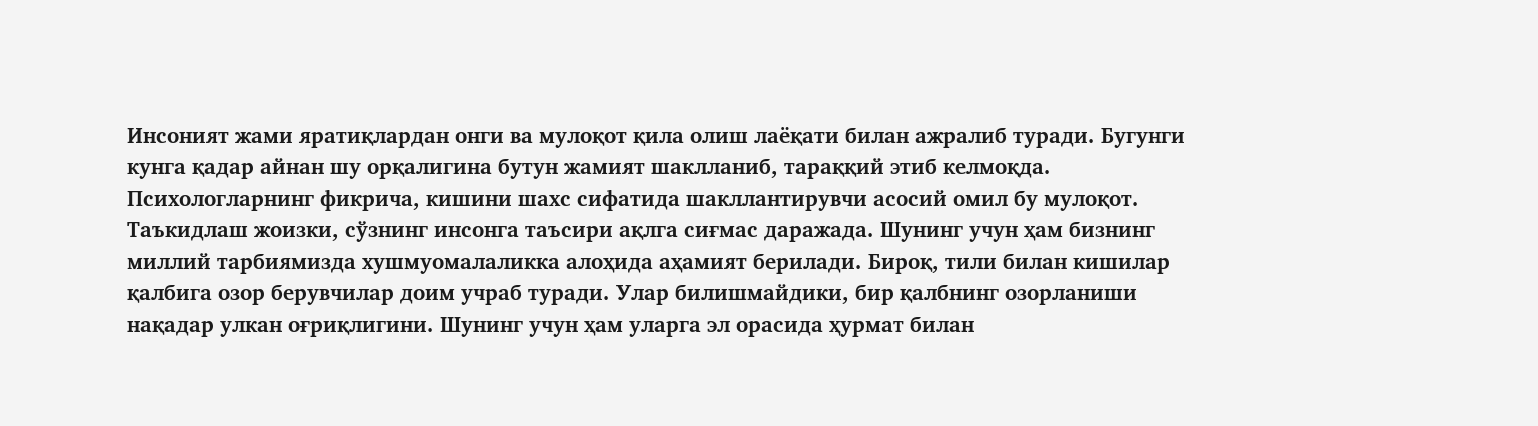Инсоният жами яратиқлардан онги ва мулоқот қила олиш лаёқати билан ажралиб туради. Бугунги кунга қадар айнан шу орқалигина бутун жамият шаклланиб, тараққий этиб келмоқда. Психологларнинг фикрича, кишини шахс сифатида шакллантирувчи асосий омил бу мулоқот.
Таъкидлаш жоизки, сўзнинг инсонга таъсири ақлга сиғмас даражада. Шунинг учун ҳам бизнинг миллий тарбиямизда хушмуомалаликка алоҳида аҳамият берилади. Бироқ, тили билан кишилар қалбига озор берувчилар доим учраб туради. Улар билишмайдики, бир қалбнинг озорланиши нақадар улкан оғриқлигини. Шунинг учун ҳам уларга эл орасида ҳурмат билан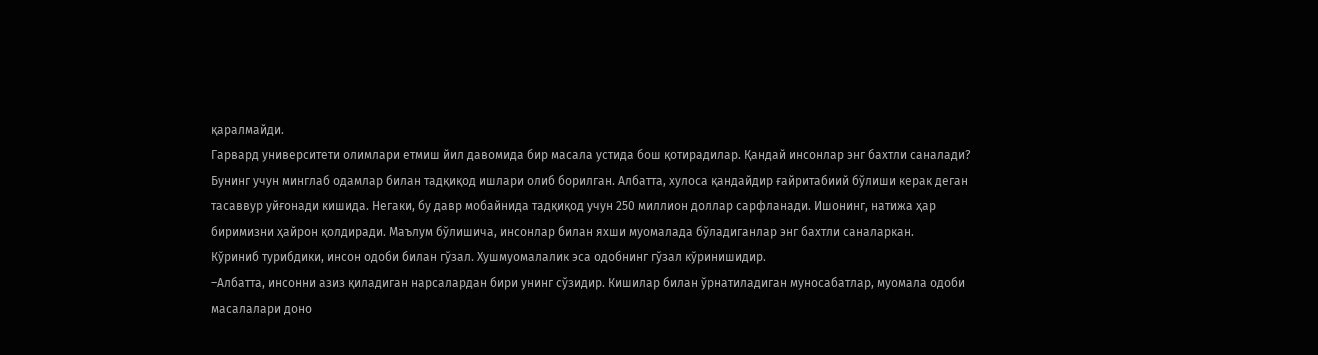қаралмайди.
Гарвард университети олимлари етмиш йил давомида бир масала устида бош қотирадилар. Қандай инсонлар энг бахтли саналади? Бунинг учун минглаб одамлар билан тадқиқод ишлари олиб борилган. Албатта, хулоса қандайдир ғайритабиий бўлиши керак деган тасаввур уйғонади кишида. Негаки, бу давр мобайнида тадқиқод учун 250 миллион доллар сарфланади. Ишонинг, натижа ҳар биримизни ҳайрон қолдиради. Маълум бўлишича, инсонлар билан яхши муомалада бўладиганлар энг бахтли саналаркан.
Кўриниб турибдики, инсон одоби билан гўзал. Хушмуомалалик эса одобнинг гўзал кўринишидир.
–Албатта, инсонни азиз қиладиган нарсалардан бири унинг сўзидир. Кишилар билан ўрнатиладиган муносабатлар, муомала одоби масалалари доно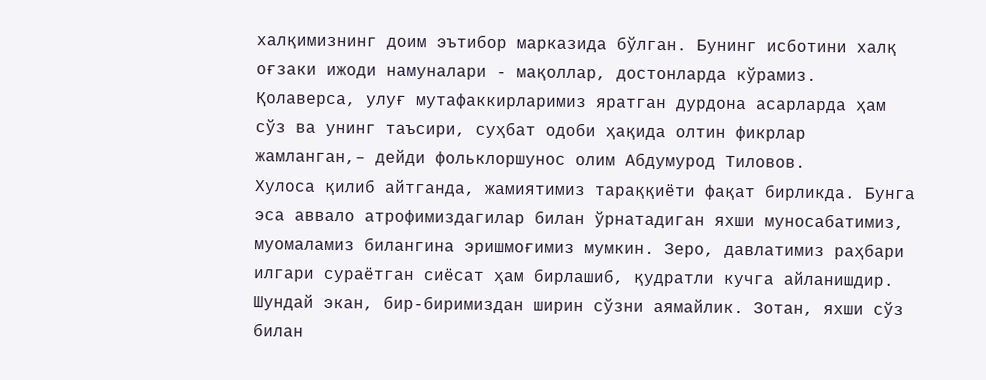халқимизнинг доим эътибор марказида бўлган. Бунинг исботини халқ оғзаки ижоди намуналари - мақоллар, достонларда кўрамиз. Қолаверса, улуғ мутафаккирларимиз яратган дурдона асарларда ҳам сўз ва унинг таъсири, суҳбат одоби ҳақида олтин фикрлар жамланган,– дейди фольклоршунос олим Абдумурод Тиловов.
Хулоса қилиб айтганда, жамиятимиз тараққиёти фақат бирликда. Бунга эса аввало атрофимиздагилар билан ўрнатадиган яхши муносабатимиз, муомаламиз билангина эришмоғимиз мумкин. Зеро, давлатимиз раҳбари илгари сураётган сиёсат ҳам бирлашиб, қудратли кучга айланишдир. Шундай экан, бир-биримиздан ширин сўзни аямайлик. Зотан, яхши сўз билан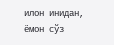илон инидан, ёмон сўз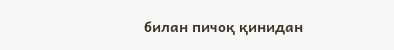билан пичоқ қинидан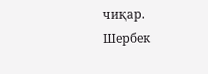чиқар.
Шербек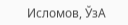Исломов, ЎзА